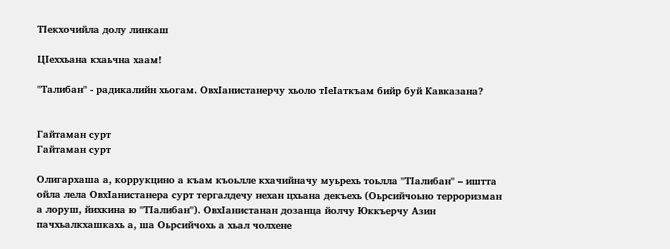ТIекхочийла долу линкаш

ЦIеххьана кхаьчна хаам!

"Талибан" - радикалийн хьогам. ОвхIанистанерчу хьоло тIеIаткъам бийр буй Кавказана?


Гайтаман сурт
Гайтаман сурт

Олигархаша а, коррукцино а къам къоьлле кхачийначу муьрехь тоьлла "ТIалибан" – иштта ойла лела ОвхIанистанера сурт тергалдечу нехан цхьана декъехь (Оьрсийчоьно терроризман а лоруш, йихкина ю "ТIалибан"). ОвхIанистанан дозанца йолчу Юккъерчу Азин пачхьалкхашкахь а, ша Оьрсийчохь а хьал чолхене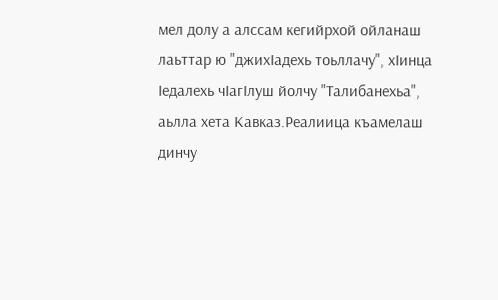мел долу а алссам кегийрхой ойланаш лаьттар ю "джихIадехь тоьллачу", хIинца Iедалехь чIагIлуш йолчу "Талибанехьа", аьлла хета Кавказ.Реалиица къамелаш динчу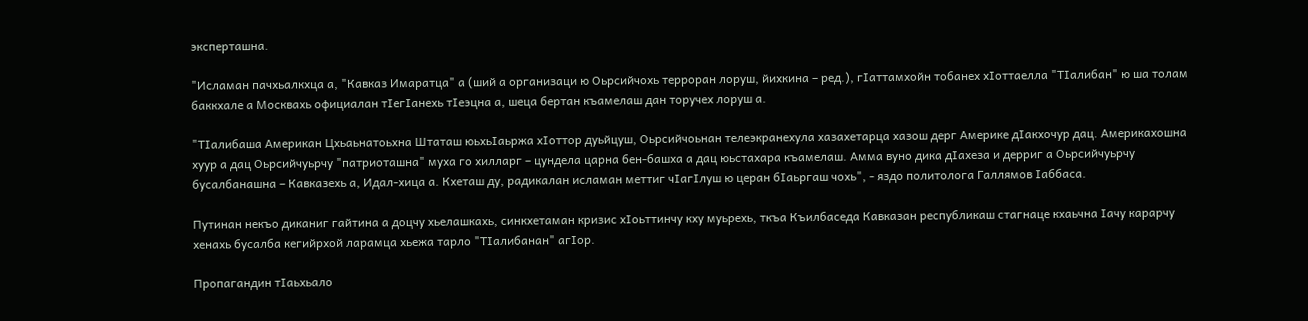эксперташна.

"Исламан пачхьалкхца а, "Кавказ Имаратца" а (ший а организаци ю Оьрсийчохь терроран лоруш, йихкина – ред.), гIаттамхойн тобанех хIоттаелла "ТIалибан" ю ша толам баккхале а Москвахь официалан тIегIанехь тIеэцна а, шеца бертан къамелаш дан торучех лоруш а.

"ТIалибаша Американ Цхьаьнатоьхна Штаташ юьхьIаьржа хIоттор дуьйцуш, Оьрсийчоьнан телеэкранехула хазахетарца хазош дерг Америке дIакхочур дац. Америкахошна хуур а дац Оьрсийчуьрчу "патриоташна" муха го хилларг – цундела царна бен-башха а дац юьстахара къамелаш. Амма вуно дика дIахеза и дерриг а Оьрсийчуьрчу бусалбанашна – Кавказехь а, Идал-хица а. Кхеташ ду, радикалан исламан меттиг чIагIлуш ю церан бIаьргаш чохь", - яздо политолога Галлямов Iаббаса.

Путинан некъо диканиг гайтина а доцчу хьелашкахь, синкхетаман кризис хIоьттинчу кху муьрехь, ткъа Къилбаседа Кавказан республикаш стагнаце кхаьчна Iачу карарчу хенахь бусалба кегийрхой ларамца хьежа тарло "ТIалибанан" агIор.

Пропагандин тIаьхьало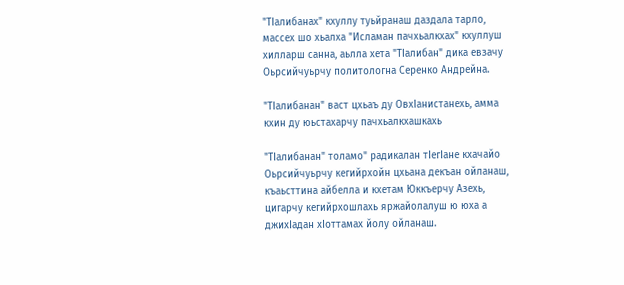"ТIалибанах" кхуллу туьйранаш даздала тарло, массех шо хьалха "Исламан пачхьалкхах" кхуллуш хилларш санна, аьлла хета "ТIалибан" дика евзачу Оьрсийчуьрчу политологна Серенко Андрейна.

"ТIалибанан" васт цхьаъ ду ОвхIанистанехь, амма кхин ду юьстахарчу пачхьалкхашкахь

"ТIалибанан" толамо" радикалан тIегIане кхачайо Оьрсийчуьрчу кегийрхойн цхьана декъан ойланаш, къаьсттина айбелла и кхетам Юккъерчу Азехь, цигарчу кегийрхошлахь яржайолалуш ю юха а джихIадан хIоттамах йолу ойланаш.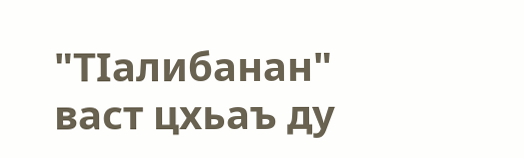"ТIалибанан" васт цхьаъ ду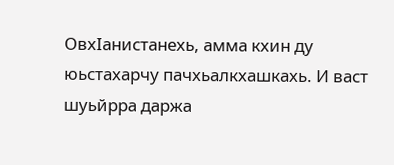ОвхIанистанехь, амма кхин ду юьстахарчу пачхьалкхашкахь. И васт шуьйрра даржа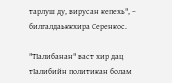тарлуш ду, вирусан кепехь", – билгалдаьккхира Серенкос.

"ТIалибанан" васт хир дац тIалибийн политикан болам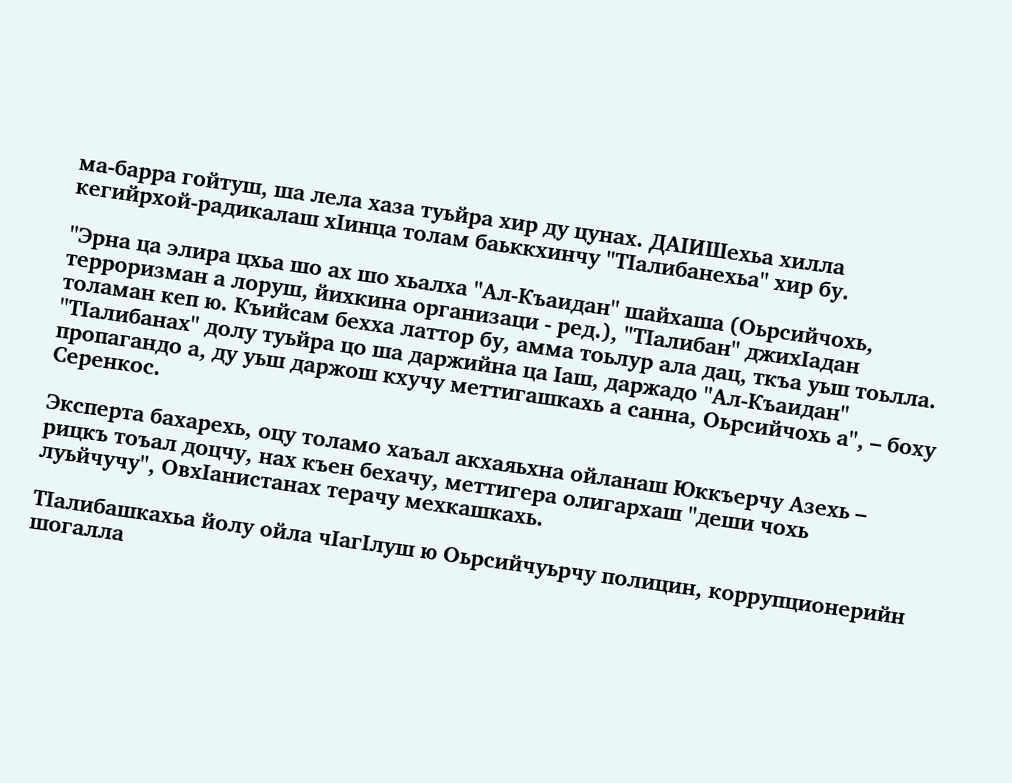ма-барра гойтуш, ша лела хаза туьйра хир ду цунах. ДАIИШехьа хилла кегийрхой-радикалаш хIинца толам баьккхинчу "ТIалибанехьа" хир бу.

"Эрна ца элира цхьа шо ах шо хьалха "Ал-Къаидан" шайхаша (Оьрсийчохь, терроризман а лоруш, йихкина организаци - ред.), "ТIалибан" джихIадан толаман кеп ю. Къийсам бехха латтор бу, амма тоьлур ала дац, ткъа уьш тоьлла. "ТIалибанах" долу туьйра цо ша даржийна ца Iаш, даржадо "Ал-Къаидан" пропагандо а, ду уьш даржош кхучу меттигашкахь а санна, Оьрсийчохь а", – боху Серенкос.

Эксперта бахарехь, оцу толамо хаъал акхаяьхна ойланаш Юккъерчу Азехь – рицкъ тоъал доцчу, нах къен бехачу, меттигера олигархаш "деши чохь луьйчучу", ОвхIанистанах терачу мехкашкахь.

ТIалибашкахьа йолу ойла чIагIлуш ю Оьрсийчуьрчу полицин, коррупционерийн шогалла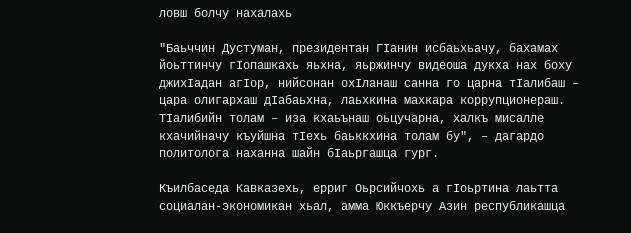ловш болчу нахалахь

"Баьччин Дустуман, президентан ГIанин исбаьхьачу, бахамах йоьттинчу гIопашкахь яьхна, яьржинчу видеоша дукха нах боху джихIадан агIор, нийсонан охIланаш санна го царна тIалибаш – цара олигархаш дIабаьхна, лаьхкина махкара коррупционераш. ТIалибийн толам – иза кхаьънаш оьцучарна, халкъ мисалле кхачийначу къуйшна тIехь баьккхина толам бу", – дагардо политолога наханна шайн бIаьргашца гург.

Къилбаседа Кавказехь, ерриг Оьрсийчохь а гIоьртина лаьтта социалан-экономикан хьал, амма Юккъерчу Азин республикашца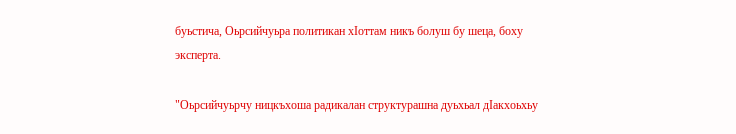буьстича, Оьрсийчуьра политикан хIоттам никъ болуш бу шеца, боху эксперта.

"Оьрсийчуьрчу ницкъхоша радикалан структурашна дуьхьал дIакхоьхьу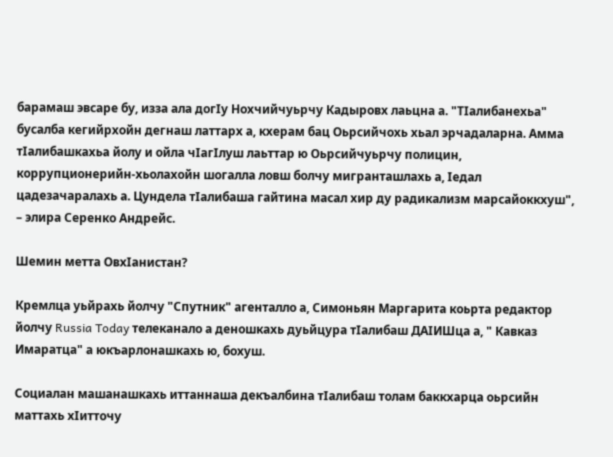барамаш эвсаре бу, изза ала догIу Нохчийчуьрчу Кадыровх лаьцна а. "ТIалибанехьа" бусалба кегийрхойн дегнаш латтарх а, кхерам бац Оьрсийчохь хьал эрчадаларна. Амма тIалибашкахьа йолу и ойла чIагIлуш лаьттар ю Оьрсийчуьрчу полицин, коррупционерийн-хьолахойн шогалла ловш болчу мигранташлахь а, Iедал цадезачаралахь а. Цундела тIалибаша гайтина масал хир ду радикализм марсайоккхуш", – элира Серенко Андрейс.

Шемин метта ОвхIанистан?

Кремлца уьйрахь йолчу "Спутник" агенталло а, Симоньян Маргарита коьрта редактор йолчу Russia Today телеканало а деношкахь дуьйцура тIалибаш ДАIИШца а, " Кавказ Имаратца" а юкъарлонашкахь ю, бохуш.

Социалан машанашкахь иттаннаша декъалбина тIалибаш толам баккхарца оьрсийн маттахь хIитточу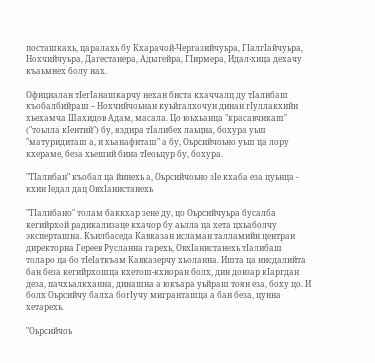посташкахь, царалахь бу Кхарачой-Чергазийчуьра, ГIалгIайчуьра, Нохчийчуьра, Дагестанера, Адыгейра, ГIирмера, Идал-хица дехачу къаьмнех болу нах.

Официалан тIегIанашкарчу нехан биста кхаччалц ду тIалибаш къобалбийраш – Нохчийчоьнан куьйгалхочун динан гIуллакхийн хьехамча Шахидов Адам, масала. Цо юьхьанца "красавчикаш" ("тоьлла кIентий") бу, яздира тIалибех лаьцна, бохура уьш "матуридиташ а, и хьанафиташ" а бу, Оьрсийчоьно уьш ца лору кхераме, беза хьеший бина тIеоьцур бу, бохура.

"ТIалибан" къобал ца йинехь а, Оьрсийчоьно зIе кхаба еза цуьнца - кхин Iедал дац ОвхIанистанехь

"ТIалибано" толам баккхар зене ду, цо Оьрсийчуьра бусалба кегийрхой радикализаце кхачор бу аьлла ца хета цхьаболчу эксперташна. Къилбаседа Кавказан исламан талламийн центран директорна Гереев Русланна гарехь, ОвхIанистанехь тIалибаш толаро ца бо тIеIаткъам Кавказерчу хьоланна. Ишта ца нисдалийта бан беза кегийрхошца кхетош-кхиоран болх, дин довзар кIаргдан деза, пачхьалкханна, динашна а юкъара уьйраш тоян еза, боху цо. И болх Оьрсийчу балха богIучу мигранташца а бан беза, цунна хетарехь.

"Оьрсийчоь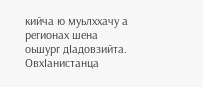кийча ю муьлххачу а регионах шена оьшург дIадовзийта. ОвхIанистанца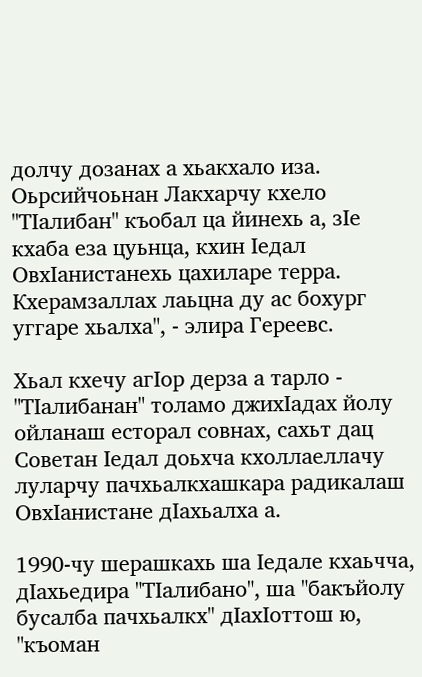долчу дозанах а хьакхало иза. Оьрсийчоьнан Лакхарчу кхело "ТIалибан" къобал ца йинехь а, зIе кхаба еза цуьнца, кхин Iедал ОвхIанистанехь цахиларе терра. Кхерамзаллах лаьцна ду ас бохург уггаре хьалха", - элира Гереевс.

Хьал кхечу агIор дерза а тарло - "ТIалибанан" толамо джихIадах йолу ойланаш есторал совнах, сахьт дац Советан Iедал доьхча кхоллаеллачу луларчу пачхьалкхашкара радикалаш ОвхIанистане дIахьалха а.

1990-чу шерашкахь ша Iедале кхаьчча, дIахьедира "ТIалибано", ша "бакъйолу бусалба пачхьалкх" дIахIоттош ю, "къоман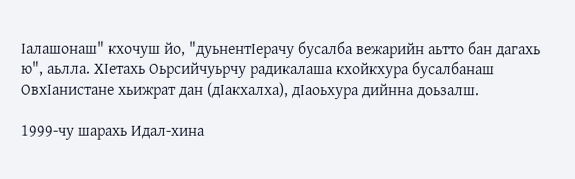Iалашонаш" кхочуш йо, "дуьнентIерачу бусалба вежарийн аьтто бан дагахь ю", аьлла. ХIетахь Оьрсийчуьрчу радикалаша кхойкхура бусалбанаш ОвхIанистане хьижрат дан (дIакхалха), дIаоьхура дийнна доьзалш.

1999-чу шарахь Идал-хина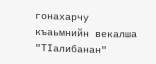гонахарчу къаьмнийн векалша "ТIалибанан"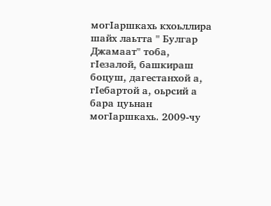могIаршкахь кхоьллира шайх лаьтта " Булгар Джамаат" тоба, гIезалой, башкираш боцуш, дагестанхой а, гIебартой а, оьрсий а бара цуьнан могIаршкахь. 2009-чу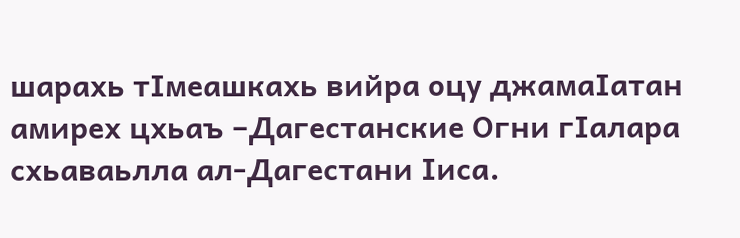шарахь тIмеашкахь вийра оцу джамаIатан амирех цхьаъ –Дагестанские Огни гIалара схьаваьлла ал-Дагестани Iиса.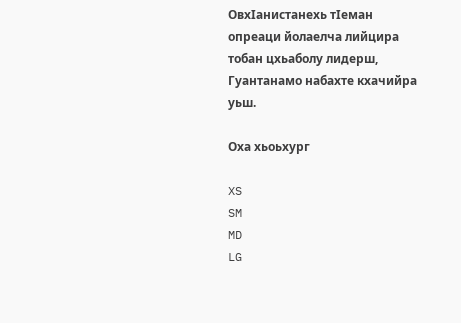ОвхIанистанехь тIеман опреаци йолаелча лийцира тобан цхьаболу лидерш, Гуантанамо набахте кхачийра уьш.

Оха хьоьхург

XS
SM
MD
LG